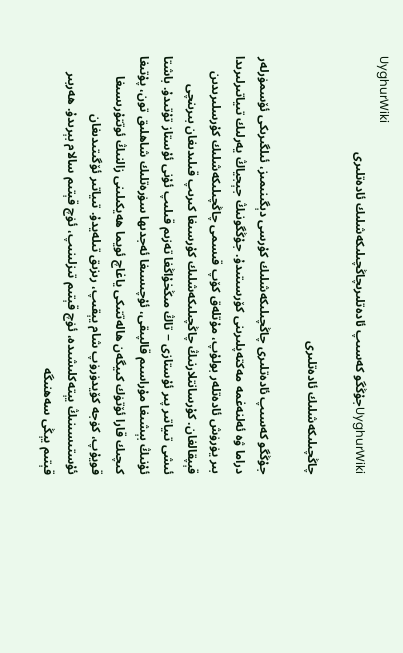UyghurWiki
UyghurWikiجۇڭگو كەسىپ ئادەتلىرىچاڭچىلىكەشلىك ئادەتلىرى

چاڭچىلىكەشلىك ئادەتلىرى

جۇڭگو كەسىپ ئادەتلىرى چاڭچىلىكەشلىك كۇرسى دېگىنىمىز، ئىلگىرىكى ئۆسمۈرلەر دراما ۋە ئەلنەغمە مەكتەپلىرىنى كۆرسىتىدۇ. جۇڭگونىڭ جېجياڭ يەرلىك تىياتىرلىرىدا بىر يۈرۈش ئادەتلەر بولۇپ، مۇتلەق كۆپ قىسمى چاڭچىلىكەشلىك كۇرسلىرىدىن قېپقالغان. كۇرسانتلارنىڭ چاڭچىلىكەشلىك كۇرسىغا كىرىپ قىلىدىغان بىرىنچى ئىشى تىياتىر پىر ئۇستازى − تاڭ مىڭخۇاڭغا تەزىم قىلىپ ئۇنى ئۇستاز تۇتىدۇ. باشتا ئۇنىڭ بېشىغا مۇراسىم قالپىقى، ئۇچىسىغا ئەجدىھا سۈرەتلىك شاھلىق تون، پۇتىغا كىچىك قارا ئۆتۈك كىيگەن ھالەتتىكى ياغاچ ئويما ھەيكىلىنى زالنىڭ ئوتتۇرىسىغا قويۇپ، كۈجە كۆيدۈرۈپ شام يېقىپ، رىزىق تىلەيدۇ. تىياتىر ئۆگىتىدىغان ئۇستىسىنىڭ يېتەكلىشىدە، ئۈچ قېتىم تىزلىنىپ، ئۈچ قېتىم سالام بېرىدۇ. ھەربىر قېتىم يېڭى سەھنىگە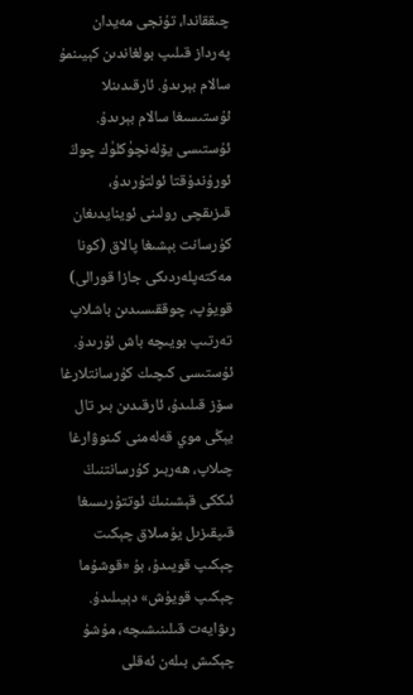چىققاندا، تۇنجى مەيدان پەرداز قىلىپ بولغاندىن كېيىنمۇ سالام بېرىدۇ. ئارقىدىنلا ئۇستىسىغا سالام بېرىدۇ. ئۇستىسى يۆلەنچۈكلۈك چوڭ ئورۇندۇقتا ئولتۇرىدۇ، قىزىقچى رولىنى ئوينايدىغان كۇرسانت بېشىغا پالاق (كونا مەكتەپلەردىكى جازا قورالى) قويۇپ، چوققىسىدىن باشلاپ تەرتىپ بويىچە باش ئۇرىدۇ. ئۇستىسى كىچىك كۇرسانتلارغا سۆز قىلىدۇ، ئارقىدىن بىر تال يېڭى موي قەلەمنى كىنوۋارغا چىلاپ، ھەربىر كۇرسانتنىڭ ئىككى قېشىنىڭ ئوتتۇرىسىغا قىپقىزىل يۇمىلاق چېكىت چېكىپ قويىدۇ، بۇ «قوشۇما چېكىپ قويۇش» دېيىلىدۇ. رىۋايەت قىلىنىشىچە، مۇشۇ چېكىش بىلەن ئەقلى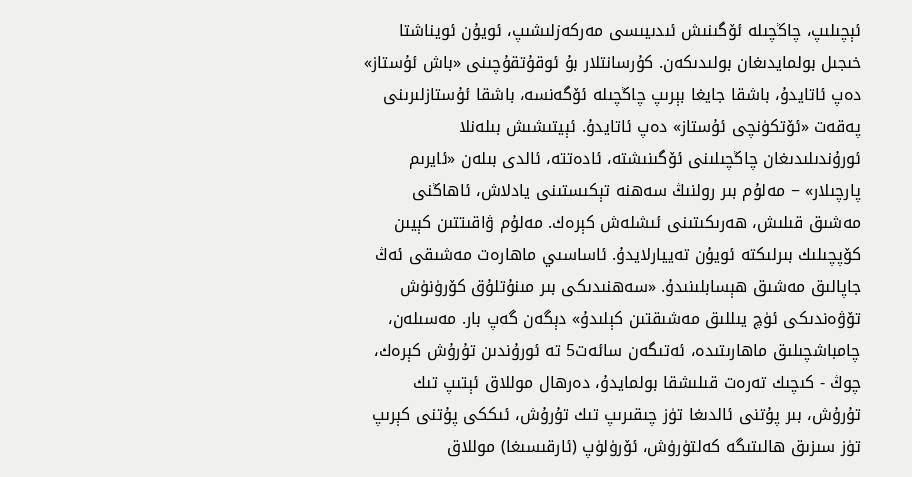ئېچىلىپ، چاڭچىلە ئۆگىنىش ئىدىيىسى مەركەزلىشىپ، ئويۇن ئويناشتا خىجىل بولمايدىغان بولىدىكەن. كۇرسانتلار بۇ ئوقۇتقۇچىنى «باش ئۇستاز» دەپ ئاتايدۇ، باشقا جايغا بېرىپ چاڭچىلە ئۆگەنسە، باشقا ئۇستازلىرىنى پەقەت «ئۆتكۈنچى ئۇستاز» دەپ ئاتايدۇ. ئېيتىشىش بىلەنلا ئورۇندىلىدىغان چاڭچىلىنى ئۆگىنىشتە، ئادەتتە، ئالدى بىلەن «ئايرىم پارچىلار» − مەلۇم بىر رولنىڭ سەھنە تېكىستىنى يادلاش، ئاھاڭنى مەشىق قىلىش، ھەرىكىتىنى ئىشلەش كېرەك. مەلۇم ۋاقىتتىن كېيىن كۆپچىلىك بىرلىكتە ئويۇن تەييارلايدۇ. ئاساسىي ماھارەت مەشىقى ئەڭ جاپالىق مەشىق ھېسابلىنىدۇ. «سەھنىدىكى بىر مىنۇتلۇق كۆرۈنۈش تۆۋەندىكى ئۈچ يىللىق مەشىقتىن كېلىدۇ» دېگەن گەپ بار. مەسىلەن، چامباشچىلىق ماھارىتىدە، ئەتىگەن سائەت5 تە ئورۇندىن تۇرۇش كېرەك، چوڭ - كىچىك تەرەت قىلىشقا بولمايدۇ، دەرھال موللاق ئېتىپ تىك تۇرۇش، بىر پۇتنى ئالدىغا تۈز چىقىرىپ تىك تۇرۇش، ئىككى پۇتنى كېرىپ تۈز سىزىق ھالىتىگە كەلتۈرۈش، ئۆرۈلۈپ (ئارقىسىغا) موللاق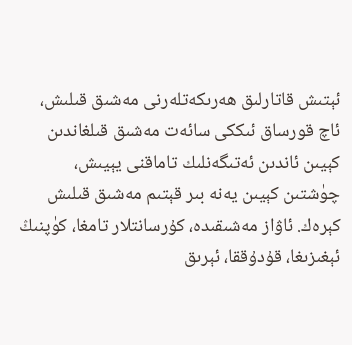ئېتىش قاتارلىق ھەرىكەتلەرنى مەشىق قىلىش، ئاچ قورساق ئىككى سائەت مەشىق قىلغاندىن كېيىن ئاندىن ئەتىگەنلىك تاماقنى يېيىش، چۈشتىن كېيىن يەنە بىر قېتىم مەشىق قىلىش كېرەك. ئاۋاز مەشىقىدە، كۇرسانتلار تامغا، كۈپنىڭ ئېغىزىغا، قۇدۇققا، ئېرىق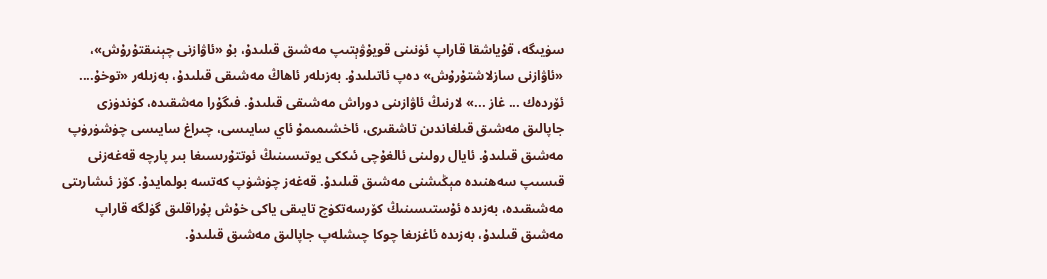سۈيىگە، قۇياشقا قاراپ ئۈنىنى قويۇۋېتىپ مەشىق قىلىدۇ، بۇ «ئاۋازنى چېنىقتۇرۇش»، «ئاۋازنى سازلاشتۇرۇش» دەپ ئاتىلىدۇ. بەزىلەر ئاھاڭ مەشىقى قىلىدۇ، بەزىلەر «توخۇ.... ئۆردەك ... غاز ...» لارنىڭ ئاۋازىنى دوراش مەشىقى قىلىدۇ. فىگۇرا مەشقىدە، كۈندۈزى جاپالىق مەشىق قىلغاندىن تاشقىرى، ئاخشىمىمۇ ئاي سايىسى، چىراغ سايىسى چۈشۈرۈپ مەشىق قىلىدۇ. ئايال رولىنى ئالغۇچى ئىككى يوتىسىنىڭ ئوتتۇرىسىغا بىر پارچە قەغەزنى قىسىپ سەھنىدە مېڭىشنى مەشىق قىلىدۇ. قەغەز چۈشۈپ كەتسە بولمايدۇ. كۆز ئىشارىتى مەشىقىدە، بەزىدە ئۇستىسىنىڭ كۆرسەتكۈچ تايىقى ياكى خۇش پۇراقلىق گۈلگە قاراپ مەشىق قىلىدۇ، بەزىدە ئاغزىغا چوكا چىشلەپ جاپالىق مەشىق قىلىدۇ.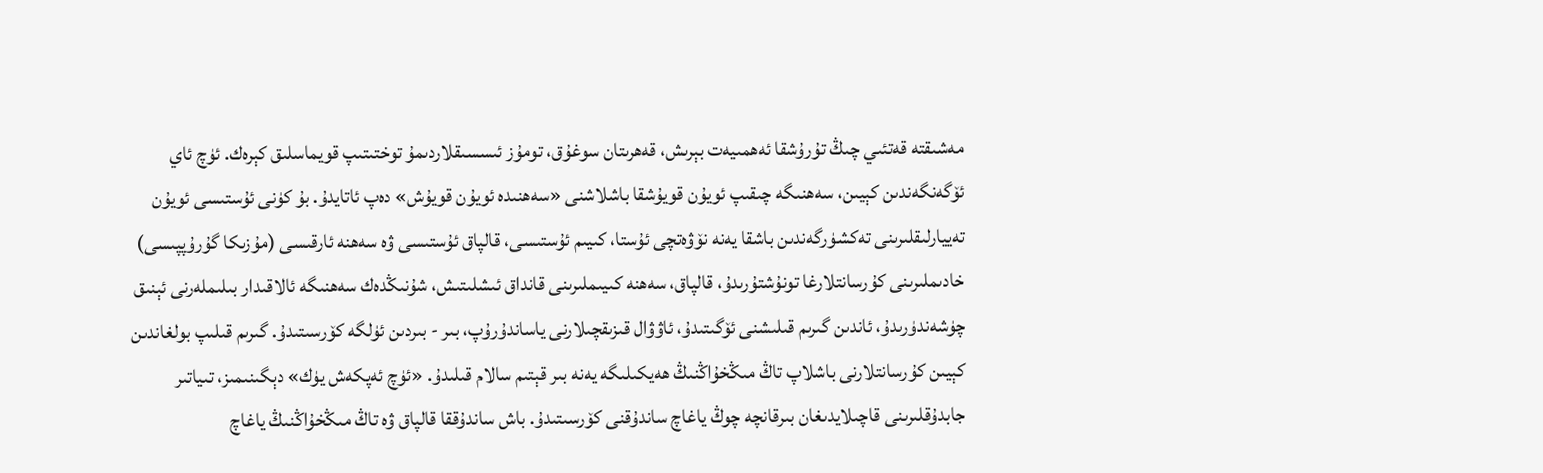مەشىقتە قەتئىي چىڭ تۇرۇشقا ئەھمىيەت بېرىش، قەھرىتان سوغۇق، تومۇز ئىسسىقلاردىمۇ توختىتىپ قويماسلىق كېرەك. ئۈچ ئاي ئۆگەنگەندىن كېيىن، سەھنىگە چىقىپ ئويۇن قويۇشقا باشلاشنى «سەھنىدە ئويۇن قويۇش» دەپ ئاتايدۇ. بۇ كۈنى ئۇستىسى ئويۇن تەييارلىقلىرىنى تەكشۈرگەندىن باشقا يەنە نۆۋەتچى ئۇستا، كىيىم ئۇستىسى، قالپاق ئۇستىسى ۋە سەھنە ئارقىسى (مۇزىكا گۇرۇپپىسى) خادىملىرىنى كۇرسانتلارغا تونۇشتۇرىدۇ، قالپاق، سەھنە كىيىملىرىنى قانداق ئىشلىتىش، شۇنىڭدەك سەھنىگە ئالاقىدار بىلىملەرنى ئېنىق چۈشەندۈرىدۇ، ئاندىن گىرىم قىلىشنى ئۆگىتىدۇ، ئاۋۋال قىزىقچىلارنى ياساندۇرۇپ، بىر - بىردىن ئۈلگە كۆرسىتىدۇ. گىرىم قىلىپ بولغاندىن كېيىن كۇرسانتلارنى باشلاپ تاڭ مىڭخۇاڭنىڭ ھەيكىلىگە يەنە بىر قېتىم سالام قىلىدۇ. «ئۈچ ئەپكەش يۈك» دېگىنىمىز، تىياتىر جابدۇقلىرىنى قاچىلايدىغان بىرقانچە چوڭ ياغاچ ساندۇقنى كۆرسىتىدۇ. باش ساندۇققا قالپاق ۋە تاڭ مىڭخۇاڭنىڭ ياغاچ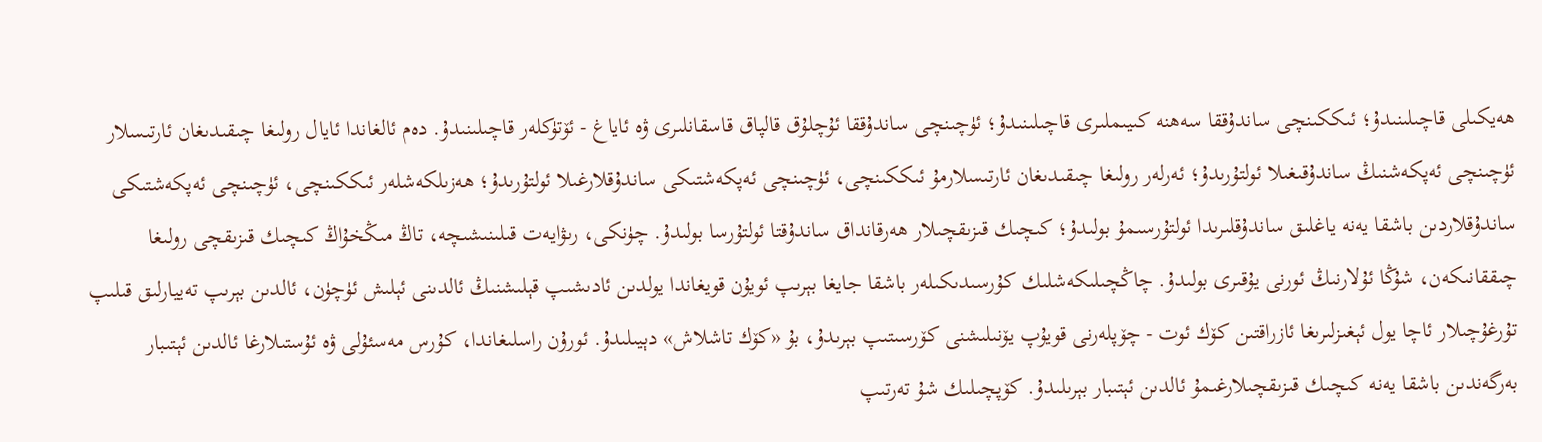ھەيكىلى قاچىلىنىدۇ؛ ئىككىنچى ساندۇققا سەھنە كىيىملىرى قاچىلىنىدۇ؛ ئۈچىنچى ساندۇققا ئۇچلۇق قالپاق قاسقانلىرى ۋە ئاياغ - ئۆتۈكلەر قاچىلىنىدۇ. دەم ئالغاندا ئايال رولىغا چىقىدىغان ئارتىسلار ئۈچىنچى ئەپكەشنىڭ ساندۇقىغىلا ئولتۇرىدۇ؛ ئەرلەر رولىغا چىقىدىغان ئارتىسلارمۇ ئىككىنچى، ئۈچىنچى ئەپكەشتىكى ساندۇقلارغىلا ئولتۇرىدۇ؛ ھەزىلكەشلەر ئىككىنچى، ئۈچىنچى ئەپكەشتىكى ساندۇقلاردىن باشقا يەنە ياغلىق ساندۇقلىرىدا ئولتۇرسىمۇ بولىدۇ؛ كىچىك قىزىقچىلار ھەرقانداق ساندۇقتا ئولتۇرسا بولىدۇ. چۈنكى، رىۋايەت قىلىنىشىچە، تاڭ مىڭخۇاڭ كىچىك قىزىقچى رولىغا چىققانىكەن، شۇڭا ئۇلارنىڭ ئورنى يۇقىرى بولىدۇ. چاڭچىلىكەشلىك كۇرسىدىكىلەر باشقا جايغا بېرىپ ئويۇن قويغاندا يولدىن ئادىشىپ قېلىشنىڭ ئالدىنى ئېلىش ئۈچۈن، ئالدىن بېرىپ تەييارلىق قىلىپ تۇرغۇچىلار ئاچا يول ئېغىزلىرىغا ئازراقتىن كۆك ئوت - چۆپلەرنى قويۇپ يۆنىلىشنى كۆرسىتىپ بېرىدۇ، بۇ «كۆك تاشلاش» دېيىلىدۇ. ئورۇن راسلىغاندا، كۇرس مەسئۇلى ۋە ئۇستىلارغا ئالدىن ئېتىبار بەرگەندىن باشقا يەنە كىچىك قىزىقچىلارغىمۇ ئالدىن ئېتىبار بېرىلىدۇ. كۆپچىلىك شۇ تەرتىپ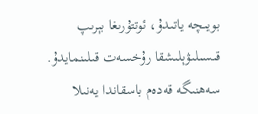بويىچە ياتىدۇ، ئوتتۇرىغا بېرىپ قىسىلىۋېلىشقا رۇخسەت قىلىنمايدۇ. سەھنىگە قەدەم باسقاندا يەنىلا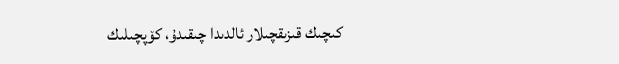كىچىك قىزىقچىلار ئالدىدا چىقىدۇ، كۆپچىلىك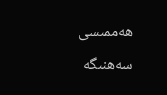ھەممىسى سەھنىگە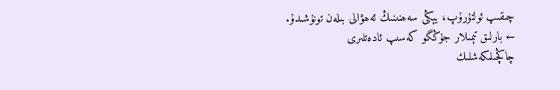چىقىپ ئولتۇرۇپ، يېڭى سەھنىنىڭ ئەھۋالى بىلەن تونۇشىدۇ.
← بارلىق تېمىلار جۇڭگو كەسىپ ئادەتلىرى
چاڭچىلىكەشلىك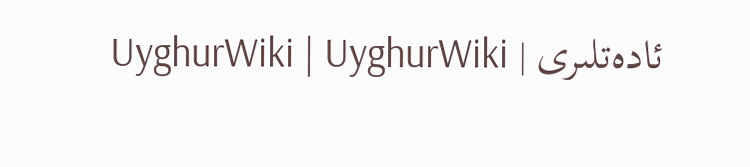ئادەتلىرى | UyghurWiki | UyghurWiki